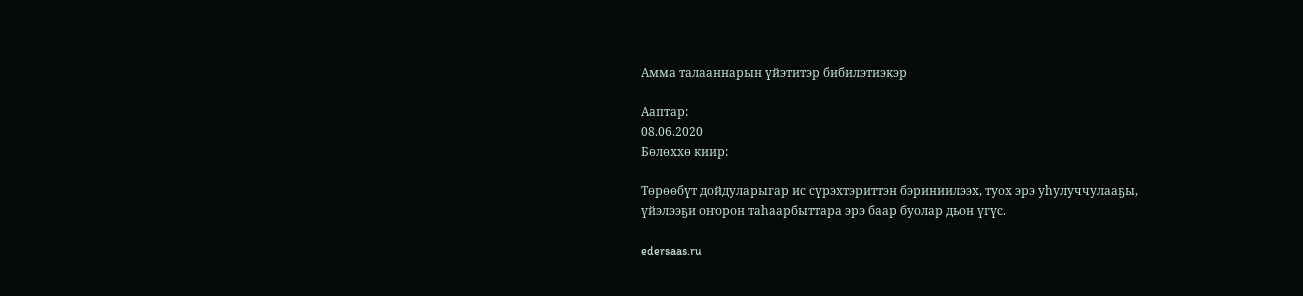Амма талааннарын үйэтитэр бибилэтиэкэр

Ааптар:
08.06.2020
Бөлөххө киир:

Төрөөбүт дойдуларыгар ис сүрэхтэриттэн бэриниилээх, туох эрэ уһулуччулааҕы, үйэлээҕи оҥорон таһаарбыттара эрэ баар буолар дьон үгүс.

edersaas.ru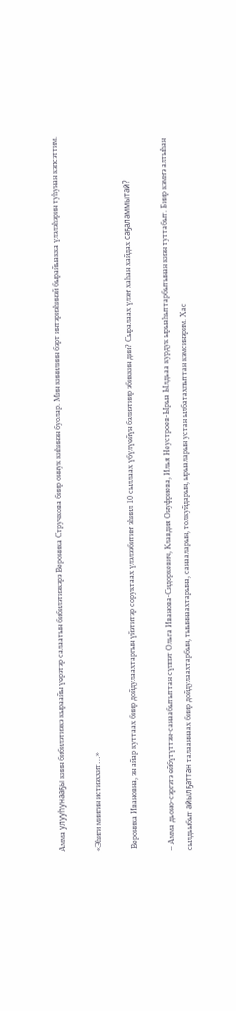Амма улууһунааҕы киин бибилэтиэкэ кыраайы үөрэтэр салаатын бибилэтиэкэрэ Вероника Стручкова биир оннук киһинэн буолар. Мин кинилиин бэрт интэриэһинэй бырайыакка үлэлэһэрин туһунан кэпсэттим.

«Эһиги миигин истиэххит…»

 Вероника Ивановна, эн айар куттаах биир дойдулаахтаргын үйэтитэр соруктаах үлэлээбитиҥ эһиил 10 сыллаах үбүлүөйүн бэлиэтиир эбиккин дии? Сыралаах үлэҥ хаһан хайдах саҕаламмытай?

– Амма дьоно-сэргэтэ өйбүтүттэн-санаабытыттан сүппэт Ольга Иванова-Сидоркевич, Клавдия Онуфриева, Илья Неустроев-Ырыа Ылдьаа курдук ырыаһыттарбытынан киэн туттабыт. Биир кэмҥэ алтыһан сылдьыбыт айылҕаттан талааннаах биир дойдулаахтарбын, тыыннаахтарына, санааларын, толкуйдарын, ырыаларын устан ылбатахпыттан кэмсинэрим. Хас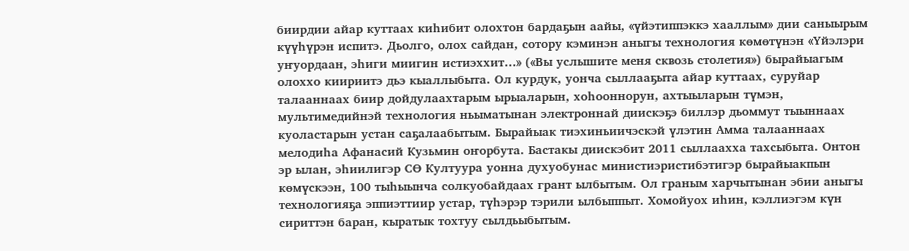биирдии айар куттаах киһибит олохтон бардаҕын аайы, «үйэтиппэккэ хааллым» дии саныырым күүһүрэн испитэ. Дьолго, олох сайдан, сотору кэминэн аныгы технология көмөтүнэн «Үйэлэри уҥуордаан, эһиги миигин истиэххит…» («Вы услышите меня сквозь столетия») бырайыагым олоххо киириитэ дьэ кыаллыбыта. Ол курдук, уонча сыллааҕыта айар куттаах, суруйар талааннаах биир дойдулаахтарым ырыаларын, хоһооннорун, ахтыыларын түмэн, мультимедийнэй технология ньыматынан электроннай диискэҕэ биллэр дьоммут тыыннаах куоластарын устан саҕалаабытым. Бырайыак тиэхиньиичэскэй үлэтин Амма талааннаах мелодиһа Афанасий Кузьмин оҥорбута. Бастакы диискэбит 2011 сыллаахха тахсыбыта. Онтон эр ылан, эһиилигэр СӨ Култуура уонна духуобунас министиэристибэтигэр бырайыакпын көмүскээн, 100 тыһыынча солкуобайдаах грант ылбытым. Ол граным харчытынан эбии аныгы технологияҕа эппиэттиир устар, түһэрэр тэрили ылбыппыт. Хомойуох иһин, кэллиэгэм күн сириттэн баран, кыратык тохтуу сылдьыбытым.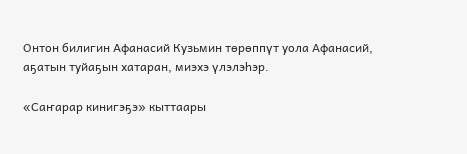Онтон билигин Афанасий Кузьмин төрөппүт уола Афанасий, аҕатын туйаҕын хатаран, миэхэ үлэлэһэр.

«Саҥарар кинигэҕэ» кыттаары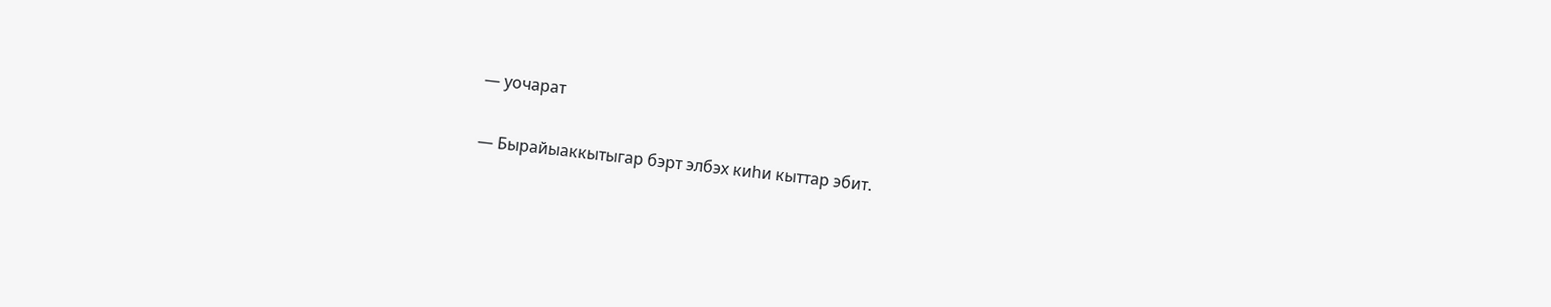— уочарат

— Бырайыаккытыгар бэрт элбэх киһи кыттар эбит.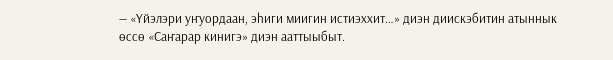— «Үйэлэри уҥуордаан, эһиги миигин истиэххит…» диэн диискэбитин атыннык өссө «Саҥарар кинигэ» диэн ааттыыбыт.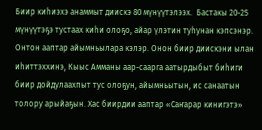Биир киһиэхэ анаммыт диискэ 80 мүнүүтэлээх.  Бастакы 20-25 мүнүүтэҕэ тустаах киһи олоҕо, айар үлэтин туһунан кэпсэнэр. Онтон ааптар айымньылара кэлэр. Онон биир диискэни ылан иһиттэххинэ, Кыыс Амманы аар-саарга аатырдыбыт биһиги биир дойдулаахпыт тус олоҕун, айымньытын, ис санаатын толору арыйаҕын. Хас биирдии ааптар «Саҥарар кинигэтэ»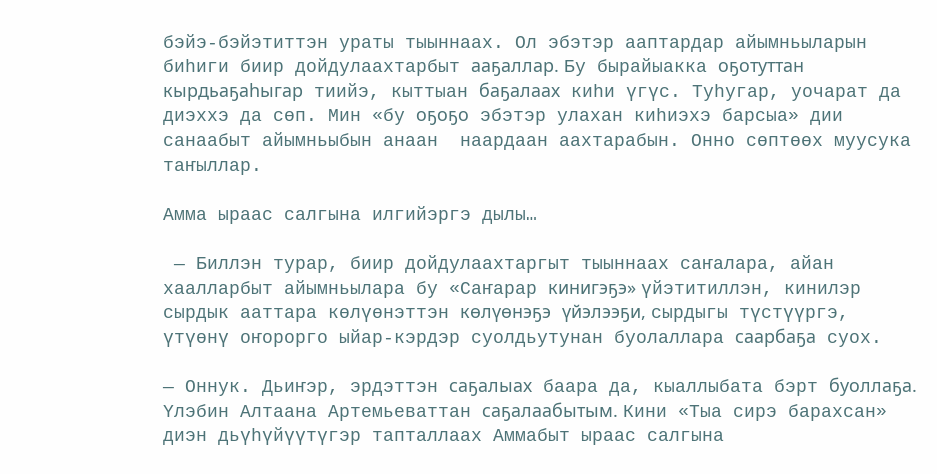бэйэ-бэйэтиттэн ураты тыыннаах. Ол эбэтэр ааптардар айымньыларын биһиги биир дойдулаахтарбыт ааҕаллар. Бу бырайыакка оҕотуттан кырдьаҕаһыгар тиийэ, кыттыан баҕалаах киһи үгүс. Туһугар, уочарат да диэххэ да сөп. Мин «бу оҕоҕо эбэтэр улахан киһиэхэ барсыа» дии санаабыт айымньыбын анаан  наардаан аахтарабын. Онно сөптөөх муусука таҥыллар.

Амма ыраас салгына илгийэргэ дылы…

 — Биллэн турар, биир дойдулаахтаргыт тыыннаах саҥалара, айан хаалларбыт айымньылара бу «Саҥарар кинигэҕэ» үйэтитиллэн, кинилэр сырдык ааттара көлүөнэттэн көлүөнэҕэ үйэлээҕи, сырдыгы түстүүргэ, үтүөнү оҥорорго ыйар-кэрдэр суолдьутунан буолаллара саарбаҕа суох.

— Оннук. Дьиҥэр, эрдэттэн саҕалыах баара да, кыаллыбата бэрт буоллаҕа. Үлэбин Алтаана Артемьеваттан саҕалаабытым. Кини «Тыа сирэ барахсан» диэн дьүһүйүүтүгэр тапталлаах Аммабыт ыраас салгына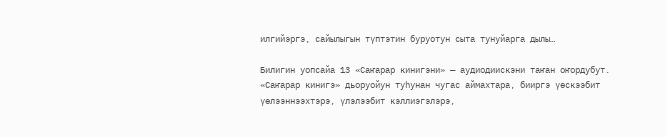илгийэргэ, сайылыгын түптэтин буруотун сыта тунуйарга дылы…

Билигин уопсайа 13 «Саҥарар кинигэни» — аудиодиискэни таҥан оҥордубут. «Саҥарар кинигэ» дьоруойун туһунан чугас аймахтара, бииргэ үөскээбит үөлээннээхтэрэ, үлэлээбит кэллиэгэлэрэ,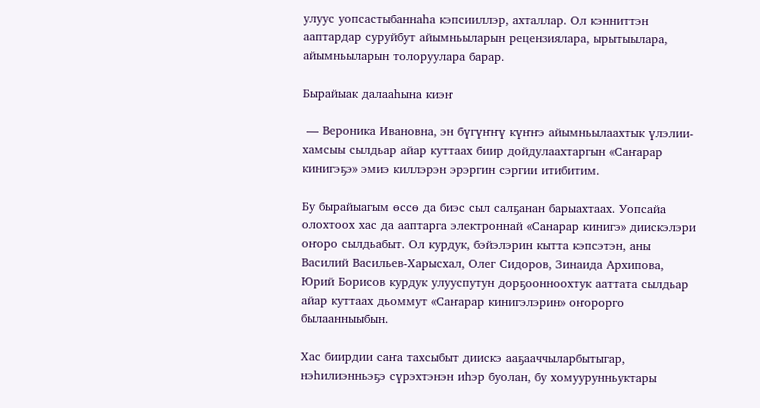улуус уопсастыбаннаһа кэпсииллэр, ахталлар. Ол кэнниттэн ааптардар суруйбут айымньыларын рецензиялара, ырытыылара, айымньыларын толоруулара барар.

Бырайыак далааһына киэҥ

 — Вероника Ивановна, эн бүгүҥҥү күҥҥэ айымньылаахтык үлэлии-хамсыы сылдьар айар куттаах биир дойдулаахтаргын «Саҥарар кинигэҕэ» эмиэ киллэрэн эрэргин сэргии итибитим.

Бу бырайыагым өссө да биэс сыл салҕанан барыахтаах. Уопсайа олохтоох хас да ааптарга электроннай «Санарар кинигэ» диискэлэри оҥоро сылдьабыт. Ол курдук, бэйэлэрин кытта кэпсэтэн, аны Василий Васильев-Харысхал, Олег Сидоров, Зинаида Архипова, Юрий Борисов курдук улууспутун дорҕоонноохтук ааттата сылдьар айар куттаах дьоммут «Саҥарар кинигэлэрин» оҥорорго былаанныыбын.

Хас биирдии саҥа тахсыбыт диискэ ааҕааччыларбытыгар, нэһилиэнньэҕэ сүрэхтэнэн иһэр буолан, бу хомуурунньуктары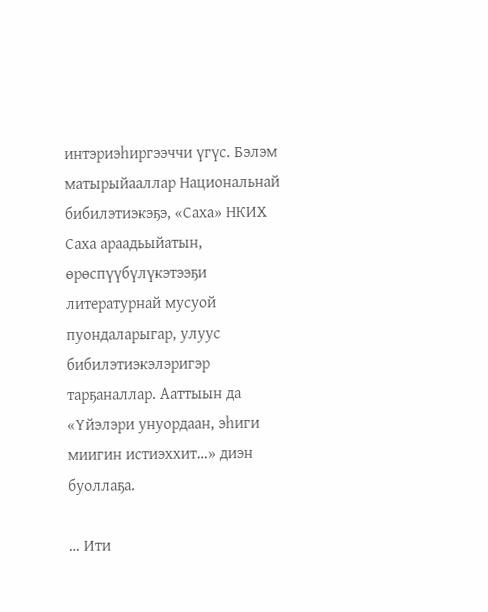интэриэһиргээччи үгүс. Бэлэм матырыйааллар Национальнай бибилэтиэкэҕэ, «Саха» НКИХ Саха араадьыйатын, өрөспүүбүлүкэтээҕи литературнай мусуой пуондаларыгар, улуус бибилэтиэкэлэригэр тарҕаналлар. Ааттыын да «Үйэлэри унуордаан, эһиги миигин истиэххит…» диэн буоллаҕа.

… Ити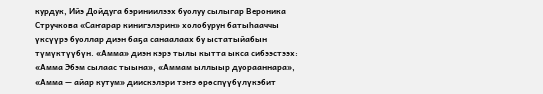курдук, Ийэ Дойдуга бэриниилээх буолуу сылыгар Вероника Стручкова «Саҥарар кинигэлэрин» холобурун батыһааччы үксүүрэ буоллар диэн баҕа санаалаах бу ыстатыйабын түмүктүүбүн. «Амма» диэн кэрэ тылы кытта ыкса сибээстээх: «Амма Эбэм сылаас тыына», «Аммам ыллыыр дуорааннара», «Амма — айар кутум» диискэлэри тэҥэ өрөспүүбүлүкэбит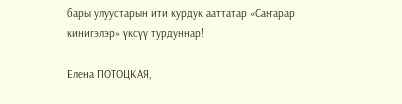бары улуустарын ити курдук ааттатар «Саҥарар кинигэлэр» үксүү турдуннар!

Елена ПОТОЦКАЯ,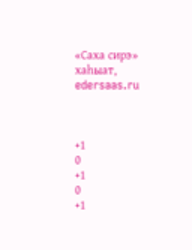«Саха сирэ» хаһыат, edersaas.ru



+1
0
+1
0
+1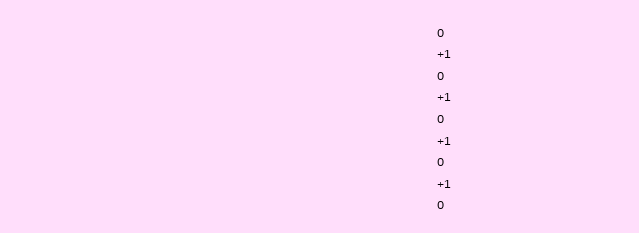0
+1
0
+1
0
+1
0
+1
0